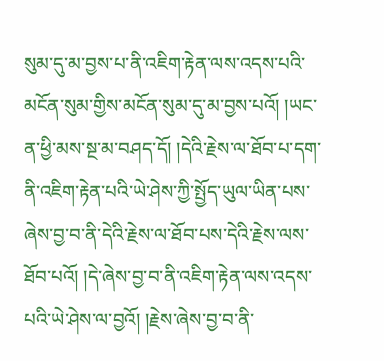སུམ་དུ་མ་བྱས་པ་ནི་འཇིག་རྟེན་ལས་འདས་པའི་མངོན་སུམ་གྱིས་མངོན་སུམ་དུ་མ་བྱས་པའོ། །ཡང་ན་ཕྱི་མས་སྔ་མ་བཤད་དོ། །དེའི་རྗེས་ལ་ཐོབ་པ་དག་ནི་འཇིག་རྟེན་པའི་ཡེ་ཤེས་ཀྱི་སྤྱོད་ཡུལ་ཡིན་པས་ཞེས་བྱ་བ་ནི་དེའི་རྗེས་ལ་ཐོབ་པས་དེའི་རྗེས་ལས་ཐོབ་པའོ། །དེ་ཞེས་བྱ་བ་ནི་འཇིག་རྟེན་ལས་འདས་པའི་ཡེ་ཤེས་ལ་བྱའོ། །རྗེས་ཞེས་བྱ་བ་ནི་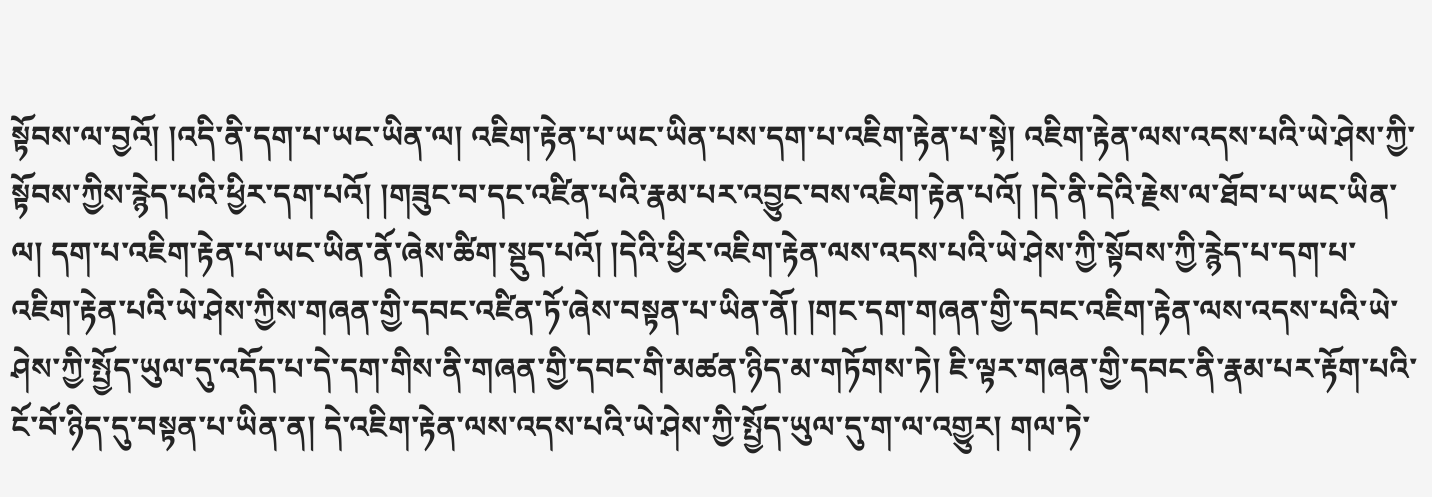སྟོབས་ལ་བྱའོ། །འདི་ནི་དག་པ་ཡང་ཡིན་ལ། འཇིག་རྟེན་པ་ཡང་ཡིན་པས་དག་པ་འཇིག་རྟེན་པ་སྟེ། འཇིག་རྟེན་ལས་འདས་པའི་ཡེ་ཤེས་ཀྱི་སྟོབས་ཀྱིས་རྙེད་པའི་ཕྱིར་དག་པའོ། །གཟུང་བ་དང་འཛིན་པའི་རྣམ་པར་འབྱུང་བས་འཇིག་རྟེན་པའོ། །དེ་ནི་དེའི་རྗེས་ལ་ཐོབ་པ་ཡང་ཡིན་ལ། དག་པ་འཇིག་རྟེན་པ་ཡང་ཡིན་ནོ་ཞེས་ཚིག་སྡུད་པའོ། །དེའི་ཕྱིར་འཇིག་རྟེན་ལས་འདས་པའི་ཡེ་ཤེས་ཀྱི་སྟོབས་ཀྱི་རྙེད་པ་དག་པ་འཇིག་རྟེན་པའི་ཡེ་ཤེས་ཀྱིས་གཞན་གྱི་དབང་འཛིན་ཏོ་ཞེས་བསྟན་པ་ཡིན་ནོ། །གང་དག་གཞན་གྱི་དབང་འཇིག་རྟེན་ལས་འདས་པའི་ཡེ་ཤེས་ཀྱི་སྤྱོད་ཡུལ་དུ་འདོད་པ་དེ་དག་གིས་ནི་གཞན་གྱི་དབང་གི་མཚན་ཉིད་མ་གཏོགས་ཏེ། ཇི་ལྟར་གཞན་གྱི་དབང་ནི་རྣམ་པར་རྟོག་པའི་ངོ་བོ་ཉིད་དུ་བསྟན་པ་ཡིན་ན། དེ་འཇིག་རྟེན་ལས་འདས་པའི་ཡེ་ཤེས་ཀྱི་སྤྱོད་ཡུལ་དུ་ག་ལ་འགྱུར། གལ་ཏེ་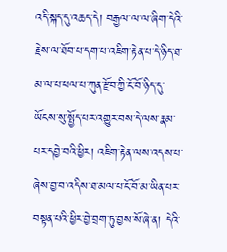འདི་སྐད་དུ་འཆད་དེ། བརྒྱལ་ལ་ལ་ཞིག་དེའི་རྗེས་ལ་ཐོབ་པ་དག་པ་འཇིག་རྟེན་པ་དེ་ཉིད་ཐ་མ་ལ་པ་ཕལ་པ་ཀུན་རྫོབ་ཀྱི་ངོ་བོ་ཉིད་དུ་ཡོངས་སུ་སྤྱོད་པར་འགྱུར་བས་དེ་ལས་རྣམ་པར་དབྱེ་བའི་ཕྱིར། འཇིག་རྟེན་ལས་འདས་པ་ཞེས་བྱ་བ་འདིས་ཐ་མལ་པ་ངོ་བོ་མ་ཡིན་པར་བསྟན་པའི་ཕྱིར་བྱེ་བྲག་ཏུ་བྱས་སོ་ཞེ་ན། དེའི་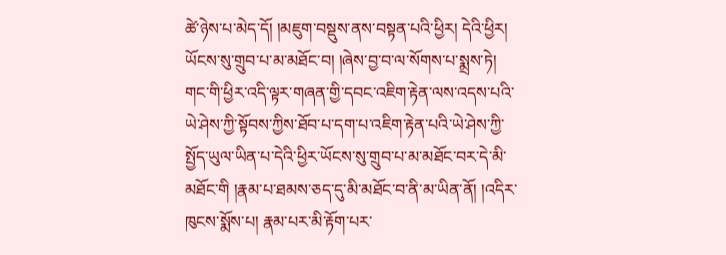ཚེ་ཉེས་པ་མེད་དོ། །མཇུག་བསྡུས་ནས་བསྟན་པའི་ཕྱིར། དེའི་ཕྱིར། ཡོངས་སུ་གྲུབ་པ་མ་མཐོང་བ། །ཞེས་བྱ་བ་ལ་སོགས་པ་སྨྲས་ཏེ། གང་གི་ཕྱིར་འདི་ལྟར་གཞན་གྱི་དབང་འཇིག་རྟེན་ལས་འདས་པའི་ཡེ་ཤེས་ཀྱི་སྟོབས་ཀྱིས་ཐོབ་པ་དག་པ་འཇིག་རྟེན་པའི་ཡེ་ཤེས་ཀྱི་སྤྱོད་ཡུལ་ཡིན་པ་དེའི་ཕྱིར་ཡོངས་སུ་གྲུབ་པ་མ་མཐོང་བར་དེ་མི་མཐོང་གི །རྣམ་པ་ཐམས་ཅད་དུ་མི་མཐོང་བ་ནི་མ་ཡིན་ནོ། །འདིར་ཁུངས་སྨོས་པ། རྣམ་པར་མི་རྟོག་པར་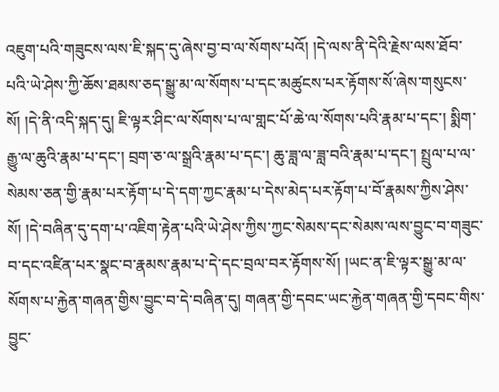འཇུག་པའི་གཟུངས་ལས་ཇི་སྐད་དུ་ཞེས་བྱ་བ་ལ་སོགས་པའོ། །དེ་ལས་ནི་དེའི་རྗེས་ལས་ཐོབ་
པའི་ཡེ་ཤེས་ཀྱི་ཆོས་ཐམས་ཅད་སྒྱུ་མ་ལ་སོགས་པ་དང་མཚུངས་པར་རྟོགས་སོ་ཞེས་གསུངས་སོ། །དེ་ནི་འདི་སྐད་དུ། ཇི་ལྟར་ཤིང་ལ་སོགས་པ་ལ་གླང་པོ་ཆེ་ལ་སོགས་པའི་རྣམ་པ་དང་། སྨིག་རྒྱུ་ལ་ཆུའི་རྣམ་པ་དང་། བྲག་ཅ་ལ་སྒྲའི་རྣམ་པ་དང་། ཆུ་ཟླ་ལ་ཟླ་བའི་རྣམ་པ་དང་། སྤྲུལ་པ་ལ་སེམས་ཅན་གྱི་རྣམ་པར་རྟོག་པ་དེ་དག་ཀྱང་རྣམ་པ་དེས་མེད་པར་རྟོག་པ་བོ་རྣམས་ཀྱིས་ཤེས་སོ། །དེ་བཞིན་དུ་དག་པ་འཇིག་རྟེན་པའི་ཡེ་ཤེས་ཀྱིས་ཀྱང་སེམས་དང་སེམས་ལས་བྱུང་བ་གཟུང་བ་དང་འཛིན་པར་སྣང་བ་རྣམས་རྣམ་པ་དེ་དང་བྲལ་བར་རྟོགས་སོ། །ཡང་ན་ཇི་ལྟར་སྒྱུ་མ་ལ་སོགས་པ་རྐྱེན་གཞན་གྱིས་བྱུང་བ་དེ་བཞིན་དུ། གཞན་གྱི་དབང་ཡང་རྐྱེན་གཞན་གྱི་དབང་གིས་བྱུང་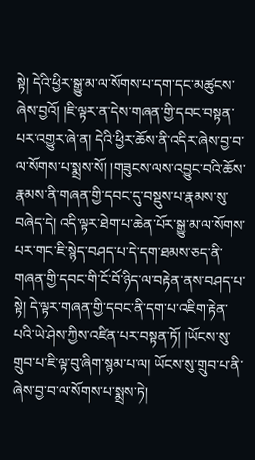སྟེ། དེའི་ཕྱིར་སྒྱུ་མ་ལ་སོགས་པ་དག་དང་མཚུངས་ཞེས་བྱའོ། །ཇི་ལྟར་ན་དེས་གཞན་གྱི་དབང་བསྟན་པར་འགྱུར་ཞེ་ན། དེའི་ཕྱིར་ཆོས་ནི་འདིར་ཞེས་བྱ་བ་ལ་སོགས་པ་སྨྲས་སོ། །གཟུངས་ལས་འབྱུང་བའི་ཆོས་རྣམས་ནི་གཞན་གྱི་དབང་དུ་བསྡུས་པ་རྣམས་སུ་བཞེད་དེ། འདི་ལྟར་ཐེག་པ་ཆེན་པོར་སྒྱུ་མ་ལ་སོགས་པར་གང་ཇི་སྙེད་བཤད་པ་དེ་དག་ཐམས་ཅད་ནི་གཞན་གྱི་དབང་གི་ངོ་བོ་ཉིད་ལ་བརྟེན་ནས་བཤད་པ་སྟེ། དེ་ལྟར་གཞན་གྱི་དབང་ནི་དག་པ་འཇིག་རྟེན་པའི་ཡེ་ཤེས་ཀྱིས་འཛིན་པར་བསྟན་ཏོ། །ཡོངས་སུ་གྲུབ་པ་ཇི་ལྟ་བུ་ཞིག་སྙམ་པ་ལ། ཡོངས་སུ་གྲུབ་པ་ནི་ཞེས་བྱ་བ་ལ་སོགས་པ་སྨྲས་ཏེ།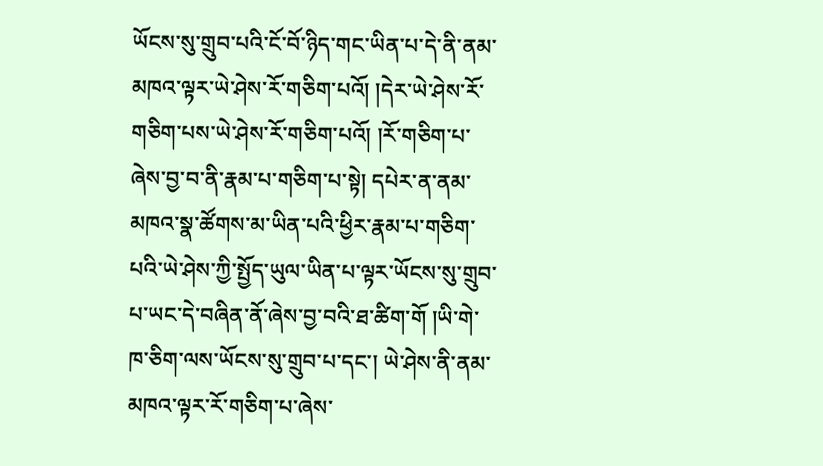ཡོངས་སུ་གྲུབ་པའི་ངོ་བོ་ཉིད་གང་ཡིན་པ་དེ་ནི་ནམ་མཁའ་ལྟར་ཡེ་ཤེས་རོ་གཅིག་པའོ། །དེར་ཡེ་ཤེས་རོ་གཅིག་པས་ཡེ་ཤེས་རོ་གཅིག་པའོ། །རོ་གཅིག་པ་ཞེས་བྱ་བ་ནི་རྣམ་པ་གཅིག་པ་སྟེ། དཔེར་ན་ནམ་མཁའ་སྣ་ཚོགས་མ་ཡིན་པའི་ཕྱིར་རྣམ་པ་གཅིག་པའི་ཡེ་ཤེས་ཀྱི་སྤྱོད་ཡུལ་ཡིན་པ་ལྟར་ཡོངས་སུ་གྲུབ་པ་ཡང་དེ་བཞིན་ནོ་ཞེས་བྱ་བའི་ཐ་ཚིག་གོ །ཡི་གེ་ཁ་ཅིག་ལས་ཡོངས་སུ་གྲུབ་པ་དང་། ཡེ་ཤེས་ནི་ནམ་མཁའ་ལྟར་རོ་གཅིག་པ་ཞེས་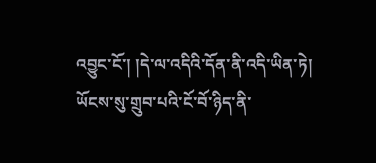འབྱུང་ངོ་། །དེ་ལ་འདིའི་དོན་ནི་འདི་ཡིན་ཏེ། ཡོངས་སུ་གྲུབ་པའི་ངོ་བོ་ཉིད་ནི་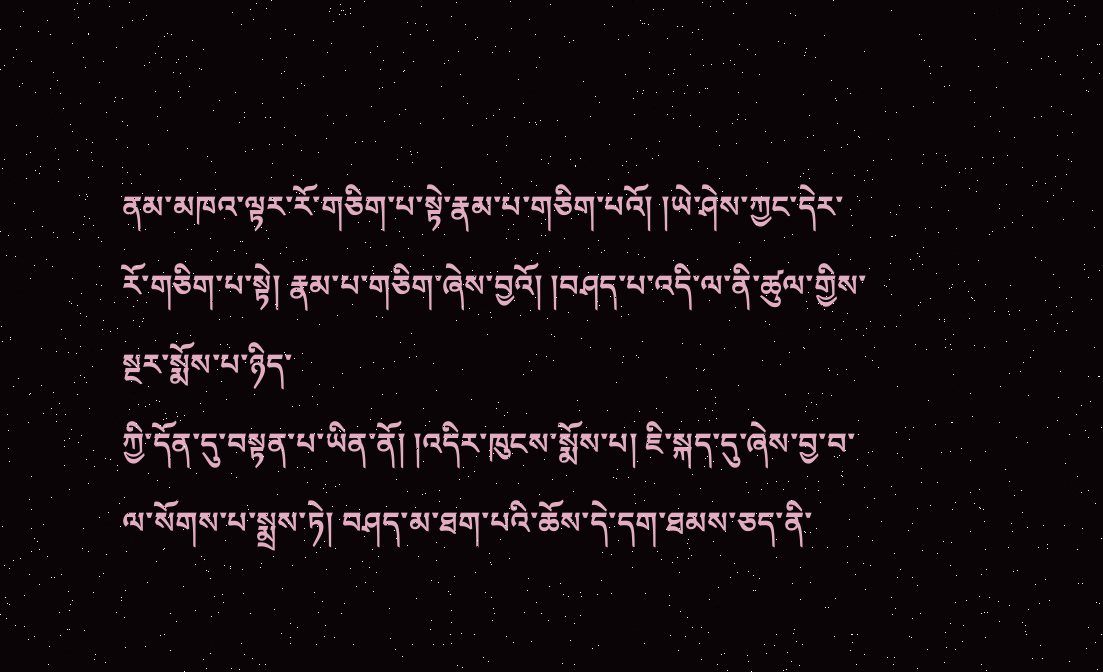ནམ་མཁའ་ལྟར་རོ་གཅིག་པ་སྟེ་རྣམ་པ་གཅིག་པའོ། །ཡེ་ཤེས་ཀྱང་དེར་རོ་གཅིག་པ་སྟེ། རྣམ་པ་གཅིག་ཞེས་བྱའོ། །བཤད་པ་འདི་ལ་ནི་ཚུལ་གྱིས་སྔར་སྨོས་པ་ཉིད་
ཀྱི་དོན་དུ་བསྟན་པ་ཡིན་ནོ། །འདིར་ཁུངས་སྨོས་པ། ཇི་སྐད་དུ་ཞེས་བྱ་བ་ལ་སོགས་པ་སྨྲས་ཏེ། བཤད་མ་ཐག་པའི་ཆོས་དེ་དག་ཐམས་ཅད་ནི་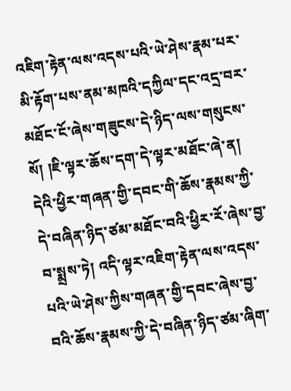འཇིག་རྟེན་ལས་འདས་པའི་ཡེ་ཤེས་རྣམ་པར་མི་རྟོག་པས་ནམ་མཁའི་དཀྱིལ་དང་འདྲ་བར་མཐོང་ངོ་ཞེས་གཟུངས་དེ་ཉིད་ལས་གསུངས་སོ། །ཇི་ལྟར་ཆོས་དག་དེ་ལྟར་མཐོང་ཞེ་ན། དེའི་ཕྱིར་གཞན་གྱི་དབང་གི་ཆོས་རྣམས་ཀྱི་དེ་བཞིན་ཉིད་ཙམ་མཐོང་བའི་ཕྱིར་རོ་ཞེས་བྱ་བ་སྨྲས་ཏེ། འདི་ལྟར་འཇིག་རྟེན་ལས་འདས་པའི་ཡེ་ཤེས་ཀྱིས་གཞན་གྱི་དབང་ཞེས་བྱ་བའི་ཆོས་རྣམས་ཀྱི་དེ་བཞིན་ཉིད་ཙམ་ཞིག་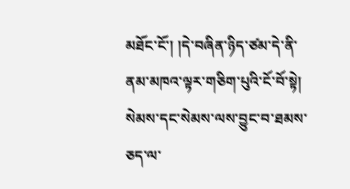མཐོང་ངོ་། །དེ་བཞིན་ཉིད་ཙམ་དེ་ནི་ནམ་མཁའ་ལྟར་གཅིག་པུའི་ངོ་བོ་སྟེ། སེམས་དང་སེམས་ལས་བྱུང་བ་ཐམས་ཅད་ལ་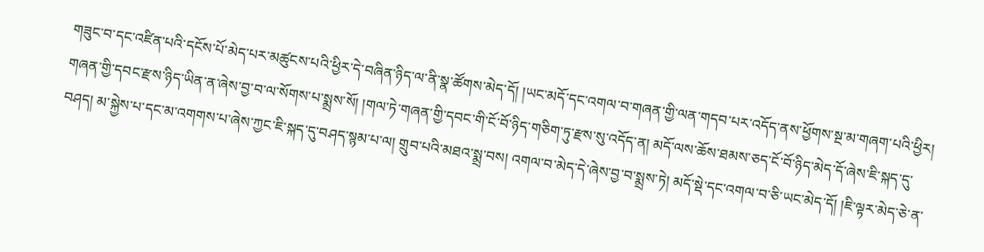གཟུང་བ་དང་འཛིན་པའི་དངོས་པོ་མེད་པར་མཚུངས་པའི་ཕྱིར་དེ་བཞིན་ཉིད་ལ་ནི་སྣ་ཚོགས་མེད་དོ། །ཡང་མདོ་དང་འགལ་བ་གཞན་གྱི་ལན་གདབ་པར་འདོད་ནས་ཕྱོགས་སྔ་མ་གཞག་པའི་ཕྱིར། གཞན་གྱི་དབང་རྫས་ཉིད་ཡིན་ན་ཞེས་བྱ་བ་ལ་སོགས་པ་སྨྲས་སོ། །གལ་ཏེ་གཞན་གྱི་དབང་གི་ངོ་བོ་ཉིད་གཅིག་ཏུ་རྫས་སུ་འདོད་ན། མདོ་ལས་ཆོས་ཐམས་ཅད་ངོ་བོ་ཉིད་མེད་དོ་ཞེས་ཇི་སྐད་དུ་བཤད། མ་སྐྱེས་པ་དང་མ་འགགས་པ་ཞེས་ཀྱང་ཇི་སྐད་དུ་བཤད་སྙམ་པ་ལ། གྲུབ་པའི་མཐའ་སྨྲ་བས། འགལ་བ་མེད་དེ་ཞེས་བྱ་བ་སྨྲས་ཏེ། མདོ་སྡེ་དང་འགལ་བ་ཅི་ཡང་མེད་དོ། །ཇི་ལྟར་མེད་ཅེ་ན་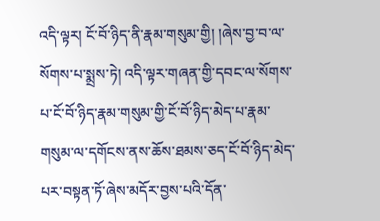འདི་ལྟར། ངོ་བོ་ཉིད་ནི་རྣམ་གསུམ་གྱི། །ཞེས་བྱ་བ་ལ་སོགས་པ་སྨྲས་ཏེ། འདི་ལྟར་གཞན་གྱི་དབང་ལ་སོགས་པ་ངོ་བོ་ཉིད་རྣམ་གསུམ་གྱི་ངོ་བོ་ཉིད་མེད་པ་རྣམ་གསུམ་ལ་དགོངས་ནས་ཆོས་ཐམས་ཅད་ངོ་བོ་ཉིད་མེད་པར་བསྟན་ཏོ་ཞེས་མདོར་བྱས་པའི་དོན་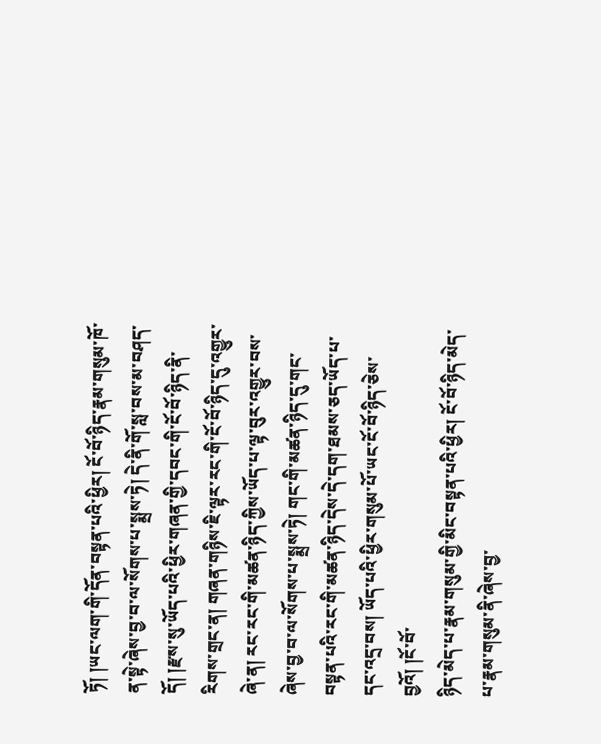ཏོ། །ཡང་ལག་གི་དོན་བསྟན་པའི་ཕྱིར། ངོ་བོ་ཉིད་རྣམ་གསུམ་ཁོ་ན་སྟེ་ཞེས་བྱ་བ་ལ་སོགས་པ་སྨྲས་ཏེ། དེ་ནི་གོ་སླ་བས་མ་བཤད་དོ། །རྫས་སུ་ཡོད་པའི་ཕྱིར་གཞན་གྱི་དབང་གི་ངོ་བོ་ཉིད་ནི་རིགས་གྲང་ན། གཞན་གཉིས་ཇི་ལྟར་རང་གི་ངོ་བོ་ཉིད་དུ་འགྱུར་ཞེ་ན། རང་རང་གི་མཚན་ཉིད་ཀྱིས་ཡོད་པ་ལྟ་བུར་འགྱུར་བས་ཞེས་བྱ་བ་ལ་སོགས་པ་སྨྲས་ཏེ། གང་གི་མཚན་ཉིད་དུ་གང་བསྟན་པའི་རང་གི་མཚན་ཉིད་དེས་དེ་དག་ཐམས་ཅད་ཡོད་པ་དང་འདྲ་བས། ཡོད་པའི་ཕྱིར་གསུམ་པོ་ཡང་ངོ་བོ་ཉིད་ཅེས་བྱའོ། །ངོ་བོ་
ཉིད་མེད་པ་རྣམ་གསུམ་གྱི་མིང་བསྟན་པའི་ཕྱིར། ངོ་བོ་ཉིད་མེད་པ་རྣམ་གསུམ་ནི་ཞེས་བྱ་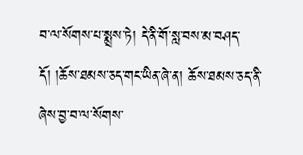བ་ལ་སོགས་པ་སྨྲས་ཏེ། དེ་ནི་གོ་སླ་བས་མ་བཤད་དོ། །ཆོས་ཐམས་ཅད་གང་ཡིན་ཞེ་ན། ཆོས་ཐམས་ཅད་ནི་ཞེས་བྱ་བ་ལ་སོགས་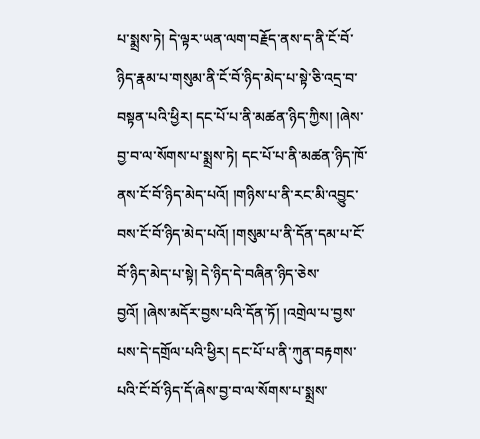པ་སྨྲས་ཏེ། དེ་ལྟར་ཡན་ལག་བརྗོད་ནས་ད་ནི་ངོ་བོ་ཉིད་རྣམ་པ་གསུམ་ནི་ངོ་བོ་ཉིད་མེད་པ་སྟེ་ཅི་འདྲ་བ་བསྟན་པའི་ཕྱིར། དང་པོ་པ་ནི་མཚན་ཉིད་ཀྱིས། །ཞེས་བྱ་བ་ལ་སོགས་པ་སྨྲས་ཏེ། དང་པོ་པ་ནི་མཚན་ཉིད་ཁོ་ནས་ངོ་བོ་ཉིད་མེད་པའོ། །གཉིས་པ་ནི་རང་མི་འབྱུང་བས་ངོ་བོ་ཉིད་མེད་པའོ། །གསུམ་པ་ནི་དོན་དམ་པ་ངོ་བོ་ཉིད་མེད་པ་སྟེ། དེ་ཉིད་དེ་བཞིན་ཉིད་ཅེས་བྱའོ། །ཞེས་མདོར་བྱས་པའི་དོན་ཏོ། །འགྲེལ་པ་བྱས་པས་དེ་དགྲོལ་པའི་ཕྱིར། དང་པོ་པ་ནི་ཀུན་བརྟགས་པའི་ངོ་བོ་ཉིད་དོ་ཞེས་བྱ་བ་ལ་སོགས་པ་སྨྲས་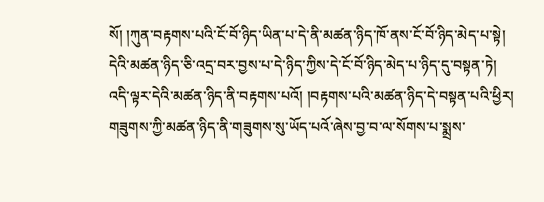སོ། །ཀུན་བརྟགས་པའི་ངོ་བོ་ཉིད་ཡིན་པ་དེ་ནི་མཚན་ཉིད་ཁོ་ནས་ངོ་བོ་ཉིད་མེད་པ་སྟེ། དེའི་མཚན་ཉིད་ཅི་འདྲ་བར་བྱས་པ་དེ་ཉིད་ཀྱིས་དེ་ངོ་བོ་ཉིད་མེད་པ་ཉིད་དུ་བསྟན་ཏེ། འདི་ལྟར་དེའི་མཚན་ཉིད་ནི་བརྟགས་པའོ། །བརྟགས་པའི་མཚན་ཉིད་དེ་བསྟན་པའི་ཕྱིར། གཟུགས་ཀྱི་མཚན་ཉིད་ནི་གཟུགས་སུ་ཡོད་པའོ་ཞེས་བྱ་བ་ལ་སོགས་པ་སྨྲས་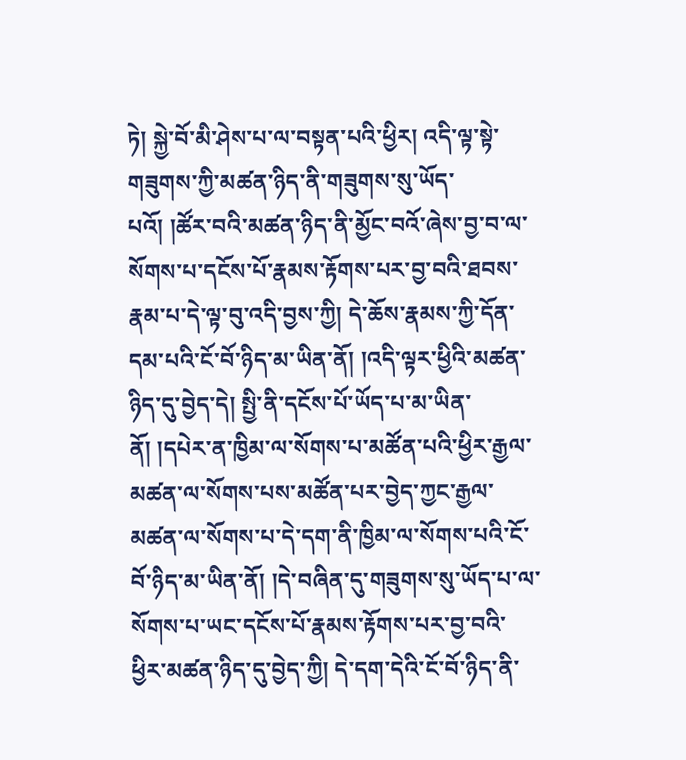ཏེ། སྐྱེ་བོ་མི་ཤེས་པ་ལ་བསྟན་པའི་ཕྱིར། འདི་ལྟ་སྟེ་གཟུགས་ཀྱི་མཚན་ཉིད་ནི་གཟུགས་སུ་ཡོད་པའོ། །ཚོར་བའི་མཚན་ཉིད་ནི་མྱོང་བའོ་ཞེས་བྱ་བ་ལ་སོགས་པ་དངོས་པོ་རྣམས་རྟོགས་པར་བྱ་བའི་ཐབས་རྣམ་པ་དེ་ལྟ་བུ་འདི་བྱས་ཀྱི། དེ་ཆོས་རྣམས་ཀྱི་དོན་དམ་པའི་ངོ་བོ་ཉིད་མ་ཡིན་ནོ། །འདི་ལྟར་ཕྱིའི་མཚན་ཉིད་དུ་བྱེད་དེ། སྤྱི་ནི་དངོས་པོ་ཡོད་པ་མ་ཡིན་ནོ། །དཔེར་ན་ཁྱིམ་ལ་སོགས་པ་མཚོན་པའི་ཕྱིར་རྒྱལ་མཚན་ལ་སོགས་པས་མཚོན་པར་བྱེད་ཀྱང་རྒྱལ་མཚན་ལ་སོགས་པ་དེ་དག་ནི་ཁྱིམ་ལ་སོགས་པའི་ངོ་བོ་ཉིད་མ་ཡིན་ནོ། །དེ་བཞིན་དུ་གཟུགས་སུ་ཡོད་པ་ལ་སོགས་པ་ཡང་དངོས་པོ་རྣམས་རྟོགས་པར་བྱ་བའི་ཕྱིར་མཚན་ཉིད་དུ་བྱེད་ཀྱི། དེ་དག་དེའི་ངོ་བོ་ཉིད་ནི་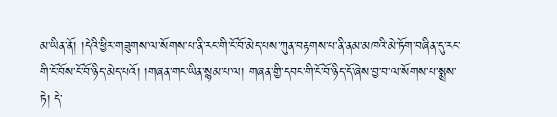མ་ཡིན་ནོ། །དེའི་ཕྱིར་གཟུགས་ལ་སོགས་པ་ནི་རང་གི་ངོ་བོ་མེད་པས་ཀུན་བརྟགས་པ་ནི་ནམ་མཁའི་མེ་ཏོག་བཞིན་དུ་རང་གི་ངོ་བོས་ངོ་བོ་ཉིད་མེད་པའོ། །གཞན་གང་ཡིན་སྙམ་པ་ལ། གཞན་གྱི་དབང་གི་ངོ་བོ་ཉིད་དོ་ཞེས་བྱ་བ་ལ་སོགས་པ་སྨྲས་
ཏེ། དེ་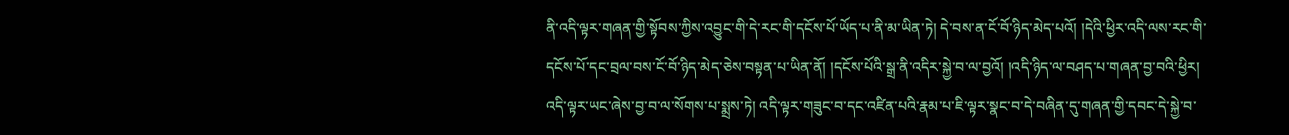ནི་འདི་ལྟར་གཞན་གྱི་སྟོབས་ཀྱིས་འབྱུང་གི་དེ་རང་གི་དངོས་པོ་ཡོད་པ་ནི་མ་ཡིན་ཏེ། དེ་བས་ན་ངོ་བོ་ཉིད་མེད་པའོ། །དེའི་ཕྱིར་འདི་ལས་རང་གི་དངོས་པོ་དང་བྲལ་བས་ངོ་བོ་ཉིད་མེད་ཅེས་བསྟན་པ་ཡིན་ནོ། །དངོས་པོའི་སྒྲ་ནི་འདིར་སྐྱེ་བ་ལ་བྱའོ། །འདི་ཉིད་ལ་བཤད་པ་གཞན་བྱ་བའི་ཕྱིར། འདི་ལྟར་ཡང་ཞེས་བྱ་བ་ལ་སོགས་པ་སྨྲས་ཏེ། འདི་ལྟར་གཟུང་བ་དང་འཛིན་པའི་རྣམ་པ་ཇི་ལྟར་སྣང་བ་དེ་བཞིན་དུ་གཞན་གྱི་དབང་དེ་སྐྱེ་བ་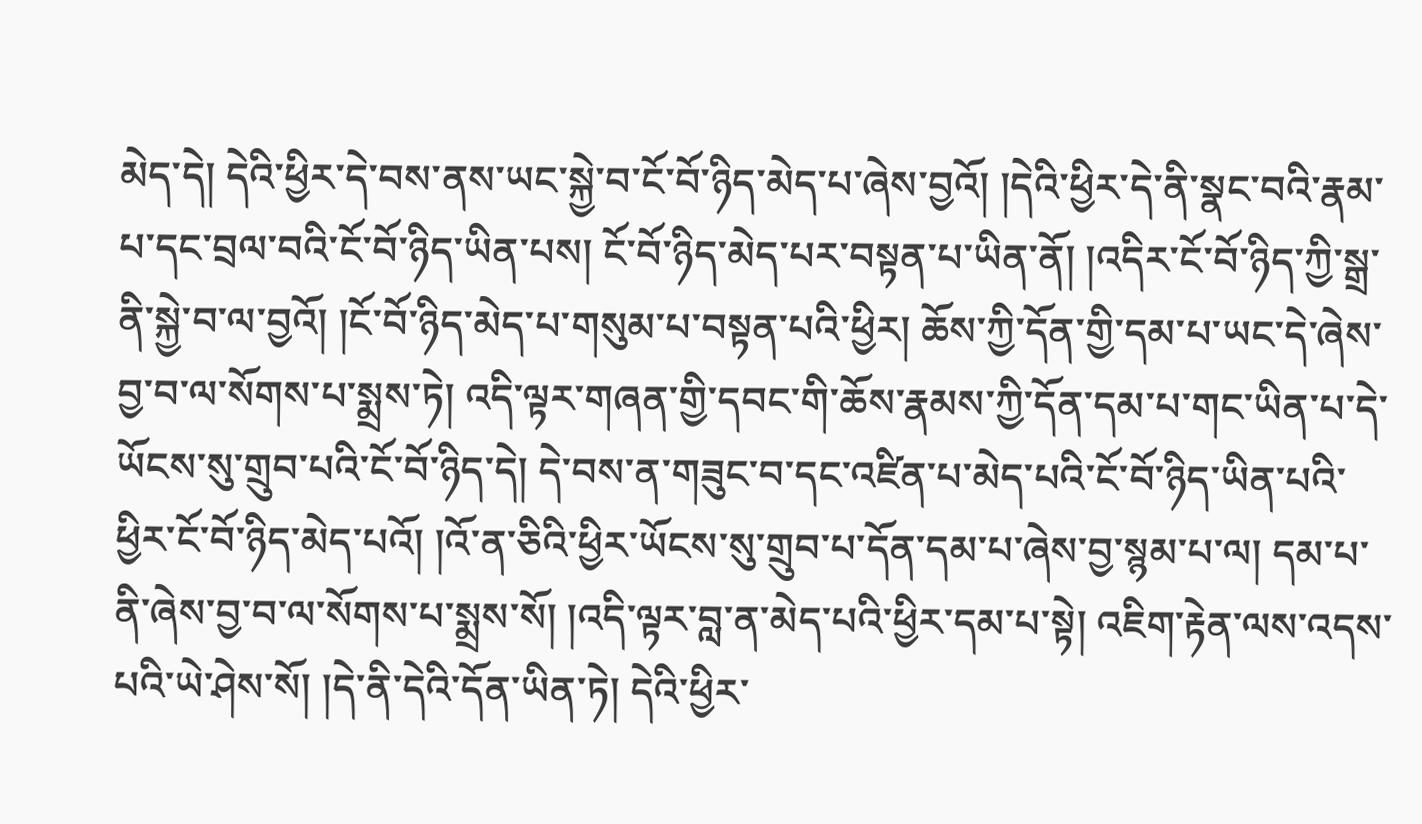མེད་དེ། དེའི་ཕྱིར་དེ་བས་ནས་ཡང་སྐྱེ་བ་ངོ་བོ་ཉིད་མེད་པ་ཞེས་བྱའོ། །དེའི་ཕྱིར་དེ་ནི་སྣང་བའི་རྣམ་པ་དང་བྲལ་བའི་ངོ་བོ་ཉིད་ཡིན་པས། ངོ་བོ་ཉིད་མེད་པར་བསྟན་པ་ཡིན་ནོ། །འདིར་ངོ་བོ་ཉིད་ཀྱི་སྒྲ་ནི་སྐྱེ་བ་ལ་བྱའོ། །ངོ་བོ་ཉིད་མེད་པ་གསུམ་པ་བསྟན་པའི་ཕྱིར། ཆོས་ཀྱི་དོན་གྱི་དམ་པ་ཡང་དེ་ཞེས་བྱ་བ་ལ་སོགས་པ་སྨྲས་ཏེ། འདི་ལྟར་གཞན་གྱི་དབང་གི་ཆོས་རྣམས་ཀྱི་དོན་དམ་པ་གང་ཡིན་པ་དེ་ཡོངས་སུ་གྲུབ་པའི་ངོ་བོ་ཉིད་དེ། དེ་བས་ན་གཟུང་བ་དང་འཛིན་པ་མེད་པའི་ངོ་བོ་ཉིད་ཡིན་པའི་ཕྱིར་ངོ་བོ་ཉིད་མེད་པའོ། །འོ་ན་ཅིའི་ཕྱིར་ཡོངས་སུ་གྲུབ་པ་དོན་དམ་པ་ཞེས་བྱ་སྙམ་པ་ལ། དམ་པ་ནི་ཞེས་བྱ་བ་ལ་སོགས་པ་སྨྲས་སོ། །འདི་ལྟར་བླ་ན་མེད་པའི་ཕྱིར་དམ་པ་སྟེ། འཇིག་རྟེན་ལས་འདས་པའི་ཡེ་ཤེས་སོ། །དེ་ནི་དེའི་དོན་ཡིན་ཏེ། དེའི་ཕྱིར་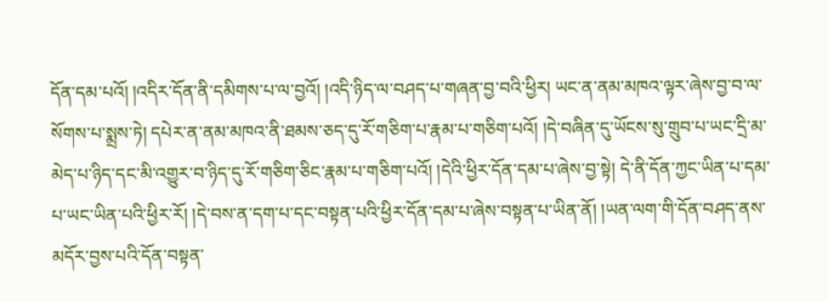དོན་དམ་པའོ། །འདིར་དོན་ནི་དམིགས་པ་ལ་བྱའོ། །འདི་ཉིད་ལ་བཤད་པ་གཞན་བྱ་བའི་ཕྱིར། ཡང་ན་ནམ་མཁའ་ལྟར་ཞེས་བྱ་བ་ལ་སོགས་པ་སྨྲས་ཏེ། དཔེར་ན་ནམ་མཁའ་ནི་ཐམས་ཅད་དུ་རོ་གཅིག་པ་རྣམ་པ་གཅིག་པའོ། །དེ་བཞིན་དུ་ཡོངས་སུ་གྲུབ་པ་ཡང་དྲི་མ་མེད་པ་ཉིད་དང་མི་འགྱུར་བ་ཉིད་དུ་རོ་གཅིག་ཅིང་རྣམ་པ་གཅིག་པའོ། །དེའི་ཕྱིར་དོན་དམ་པ་ཞེས་བྱ་སྟེ། དེ་ནི་དོན་ཀྱང་ཡིན་པ་དམ་པ་ཡང་ཡིན་པའི་ཕྱིར་རོ། །དེ་བས་ན་དག་པ་དང་བསྟན་པའི་ཕྱིར་དོན་དམ་པ་ཞེས་བསྟན་པ་ཡིན་ནོ། །ཡན་ལག་གི་དོན་བཤད་ནས་མདོར་བྱས་པའི་དོན་བསྟན་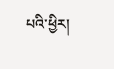པའི་ཕྱིར།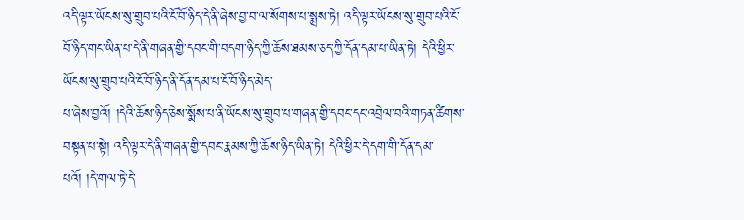འདི་ལྟར་ཡོངས་སུ་གྲུབ་པའི་ངོ་བོ་ཉིད་དེ་ནི་ཞེས་བྱ་བ་ལ་སོགས་པ་སྨྲས་ཏེ། འདི་ལྟར་ཡོངས་སུ་གྲུབ་པའི་ངོ་བོ་ཉིད་གང་ཡིན་པ་དེ་ནི་གཞན་གྱི་དབང་གི་བདག་ཉིད་ཀྱི་ཆོས་ཐམས་ཅད་ཀྱི་དོན་དམ་པ་ཡིན་ཏེ། དེའི་ཕྱིར་ཡོངས་སུ་གྲུབ་པའི་ངོ་བོ་ཉིད་ནི་དོན་དམ་པ་ངོ་བོ་ཉིད་མེད་
པ་ཞེས་བྱའོ། །དེའི་ཆོས་ཉིད་ཅེས་སྨོས་པ་ནི་ཡོངས་སུ་གྲུབ་པ་གཞན་གྱི་དབང་དང་འབྲེལ་བའི་གཏན་ཚིགས་བསྟན་པ་སྟེ། འདི་ལྟར་དེ་ནི་གཞན་གྱི་དབང་རྣམས་ཀྱི་ཆོས་ཉིད་ཡིན་ཏེ། དེའི་ཕྱིར་དེ་དག་གི་དོན་དམ་པའོ། །དེ་གལ་ཏེ་དེ་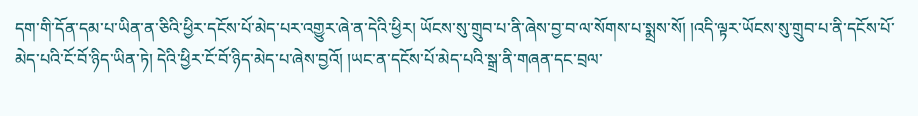དག་གི་དོན་དམ་པ་ཡིན་ན་ཅིའི་ཕྱིར་དངོས་པོ་མེད་པར་འགྱུར་ཞེ་ན་དེའི་ཕྱིར། ཡོངས་སུ་གྲུབ་པ་ནི་ཞེས་བྱ་བ་ལ་སོགས་པ་སྨྲས་སོ། །འདི་ལྟར་ཡོངས་སུ་གྲུབ་པ་ནི་དངོས་པོ་མེད་པའི་ངོ་བོ་ཉིད་ཡིན་ཏེ། དེའི་ཕྱིར་ངོ་བོ་ཉིད་མེད་པ་ཞེས་བྱའོ། །ཡང་ན་དངོས་པོ་མེད་པའི་སྒྲ་ནི་གཞན་དང་བྲལ་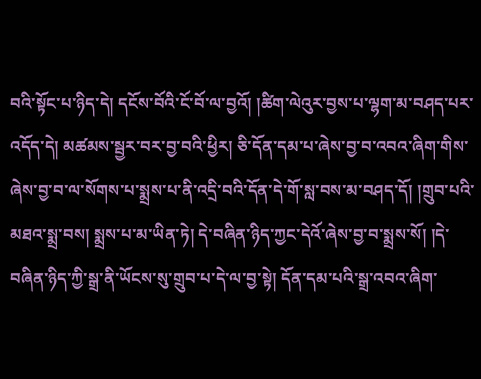བའི་སྟོང་པ་ཉིད་དེ། དངོས་བོའི་ངོ་བོ་ལ་བྱའོ། །ཚིག་ལེའུར་བྱས་པ་ལྷག་མ་བཤད་པར་འདོད་དེ། མཚམས་སྦྱར་བར་བྱ་བའི་ཕྱིར། ཅི་དོན་དམ་པ་ཞེས་བྱ་བ་འབའ་ཞིག་གིས་ཞེས་བྱ་བ་ལ་སོགས་པ་སྨྲས་པ་ནི་འདྲི་བའི་དོན་དེ་གོ་སླ་བས་མ་བཤད་དོ། །གྲུབ་པའི་མཐའ་སྨྲ་བས། སྨྲས་པ་མ་ཡིན་ཏེ། དེ་བཞིན་ཉིད་ཀྱང་དེའོ་ཞེས་བྱ་བ་སྨྲས་སོ། །དེ་བཞིན་ཉིད་ཀྱི་སྒྲ་ནི་ཡོངས་སུ་གྲུབ་པ་དེ་ལ་བྱ་སྟེ། དོན་དམ་པའི་སྒྲ་འབའ་ཞིག་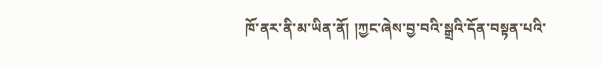ཁོ་ནར་ནི་མ་ཡིན་ནོ། །ཀྱང་ཞེས་བྱ་བའི་སྒྲའི་དོན་བསྟན་པའི་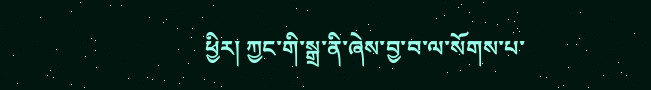ཕྱིར། ཀྱང་གི་སྒྲ་ནི་ཞེས་བྱ་བ་ལ་སོགས་པ་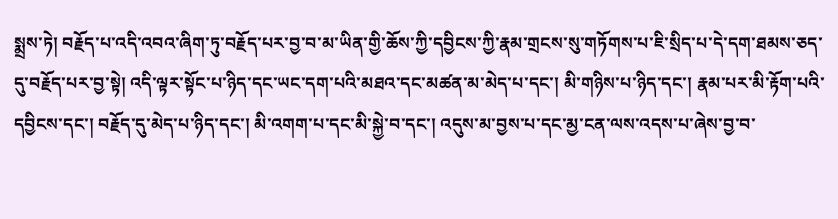སྨྲས་ཏེ། བརྗོད་པ་འདི་འབའ་ཞིག་ཏུ་བརྗོད་པར་བྱ་བ་མ་ཡིན་གྱི་ཆོས་ཀྱི་དབྱིངས་ཀྱི་རྣམ་གྲངས་སུ་གཏོགས་པ་ཇི་སྲིད་པ་དེ་དག་ཐམས་ཅད་དུ་བརྗོད་པར་བྱ་སྟེ། འདི་ལྟར་སྟོང་པ་ཉིད་དང་ཡང་དག་པའི་མཐའ་དང་མཚན་མ་མེད་པ་དང་། མི་གཉིས་པ་ཉིད་དང་། རྣམ་པར་མི་རྟོག་པའི་དབྱིངས་དང་། བརྗོད་དུ་མེད་པ་ཉིད་དང་། མི་འགག་པ་དང་མི་སྐྱེ་བ་དང་། འདུས་མ་བྱས་པ་དང་མྱ་ངན་ལས་འདས་པ་ཞེས་བྱ་བ་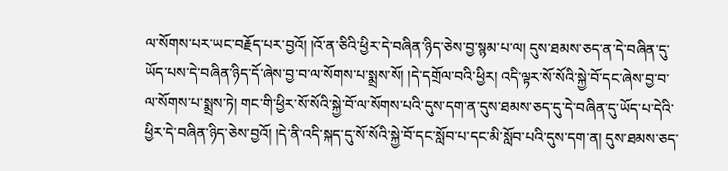ལ་སོགས་པར་ཡང་བརྗོད་པར་བྱའོ། །འོ་ན་ཅིའི་ཕྱིར་དེ་བཞིན་ཉིད་ཅེས་བྱ་སྙམ་པ་ལ། དུས་ཐམས་ཅད་ན་དེ་བཞིན་དུ་ཡོད་པས་དེ་བཞིན་ཉིད་དོ་ཞེས་བྱ་བ་ལ་སོགས་པ་སྨྲས་སོ། །དེ་དགྲོལ་བའི་ཕྱིར། འདི་ལྟར་སོ་སོའི་སྐྱེ་བོ་དང་ཞེས་བྱ་བ་ལ་སོགས་པ་སྨྲས་ཏེ། གང་གི་ཕྱིར་སོ་སོའི་སྐྱེ་བོ་ལ་སོགས་པའི་དུས་དག་ན་དུས་ཐམས་ཅད་དུ་དེ་བཞིན་དུ་ཡོད་པ་དེའི་ཕྱིར་དེ་བཞིན་ཉིད་ཅེས་བྱའོ། །དེ་ནི་འདི་སྐད་དུ་སོ་སོའི་སྐྱེ་བོ་དང་སློབ་པ་དང་མི་སློབ་པའི་དུས་དག་ན། དུས་ཐམས་ཅད་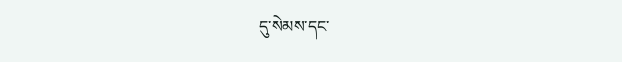དུ་སེམས་དང་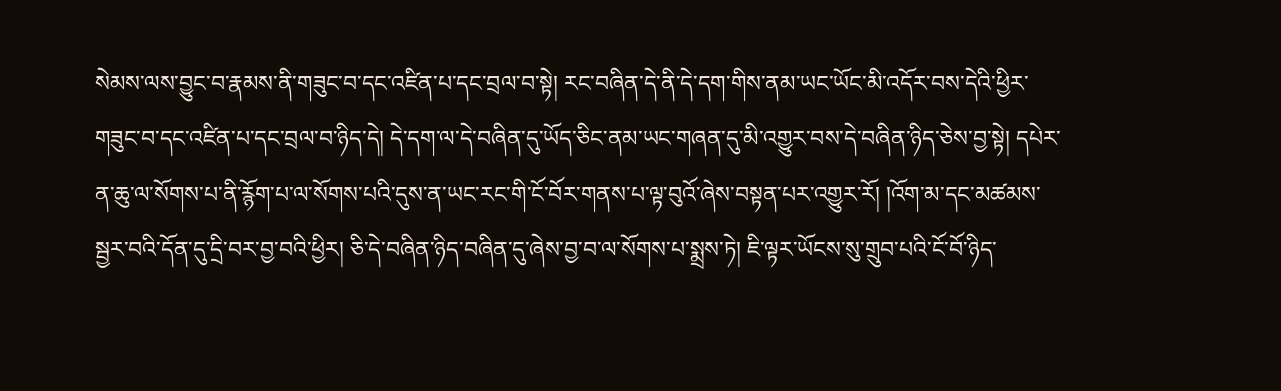སེམས་ལས་བྱུང་བ་རྣམས་ནི་གཟུང་བ་དང་འཛིན་པ་དང་བྲལ་བ་སྟེ། རང་བཞིན་དེ་ནི་དེ་དག་གིས་ནམ་ཡང་ཡོང་མི་འདོར་བས་དེའི་ཕྱིར་གཟུང་བ་དང་འཛིན་པ་དང་བྲལ་བ་ཉིད་དེ། དེ་དག་ལ་དེ་བཞིན་དུ་ཡོད་ཅིང་ནམ་ཡང་གཞན་དུ་མི་འགྱུར་བས་དེ་བཞིན་ཉིད་ཅེས་བྱ་སྟེ། དཔེར་ན་ཆུ་ལ་སོགས་པ་ནི་རྙོག་པ་ལ་སོགས་པའི་དུས་ན་ཡང་རང་གི་ངོ་བོར་གནས་པ་ལྟ་བུའོ་ཞེས་བསྟན་པར་འགྱུར་རོ། །འོག་མ་དང་མཚམས་སྦྱར་བའི་དོན་དུ་དྲི་བར་བྱ་བའི་ཕྱིར། ཅི་དེ་བཞིན་ཉིད་བཞིན་དུ་ཞེས་བྱ་བ་ལ་སོགས་པ་སྨྲས་ཏེ། ཇི་ལྟར་ཡོངས་སུ་གྲུབ་པའི་ངོ་བོ་ཉིད་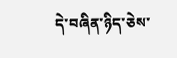དེ་བཞིན་ཉིད་ཅེས་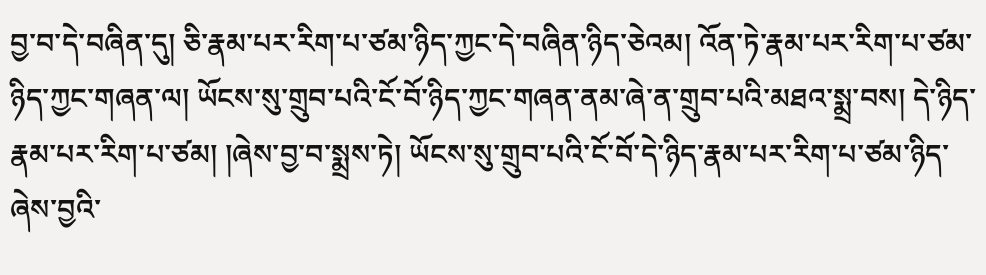བྱ་བ་དེ་བཞིན་དུ། ཅི་རྣམ་པར་རིག་པ་ཙམ་ཉིད་ཀྱང་དེ་བཞིན་ཉིད་ཅེའམ། འོན་ཏེ་རྣམ་པར་རིག་པ་ཙམ་ཉིད་ཀྱང་གཞན་ལ། ཡོངས་སུ་གྲུབ་པའི་ངོ་བོ་ཉིད་ཀྱང་གཞན་ནམ་ཞེ་ན་གྲུབ་པའི་མཐའ་སྨྲ་བས། དེ་ཉིད་རྣམ་པར་རིག་པ་ཙམ། །ཞེས་བྱ་བ་སྨྲས་ཏེ། ཡོངས་སུ་གྲུབ་པའི་ངོ་བོ་དེ་ཉིད་རྣམ་པར་རིག་པ་ཙམ་ཉིད་ཞེས་བྱའི་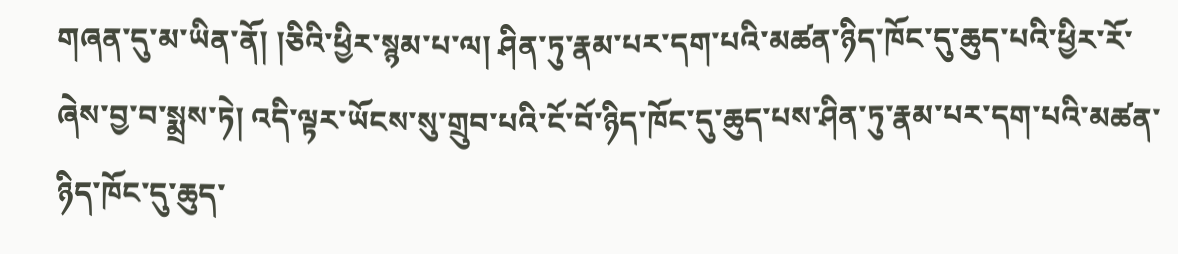གཞན་དུ་མ་ཡིན་ནོ། །ཅིའི་ཕྱིར་སྙམ་པ་ལ། ཤིན་ཏུ་རྣམ་པར་དག་པའི་མཚན་ཉིད་ཁོང་དུ་ཆུད་པའི་ཕྱིར་རོ་ཞེས་བྱ་བ་སྨྲས་ཏེ། འདི་ལྟར་ཡོངས་སུ་གྲུབ་པའི་ངོ་བོ་ཉིད་ཁོང་དུ་ཆུད་པས་ཤིན་ཏུ་རྣམ་པར་དག་པའི་མཚན་ཉིད་ཁོང་དུ་ཆུད་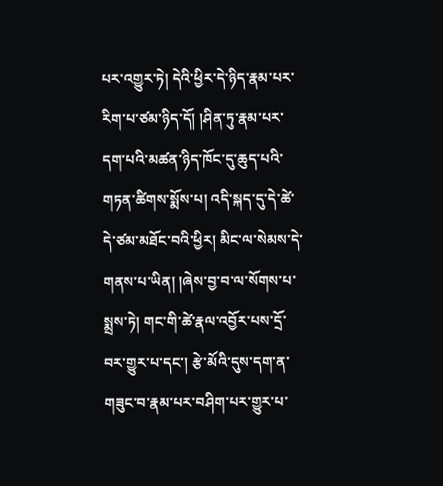པར་འགྱུར་ཏེ། དེའི་ཕྱིར་དེ་ཉིད་རྣམ་པར་རིག་པ་ཙམ་ཉིད་དོ། །ཤིན་ཏུ་རྣམ་པར་དག་པའི་མཚན་ཉིད་ཁོང་དུ་ཆུད་པའི་གཏན་ཚིགས་སྨོས་པ། འདི་སྐད་དུ་དེ་ཚེ་དེ་ཙམ་མཐོང་བའི་ཕྱིར། མིང་ལ་སེམས་དེ་གནས་པ་ཡིན། །ཞེས་བྱ་བ་ལ་སོགས་པ་སྨྲས་ཏེ། གང་གི་ཚེ་རྣལ་འབྱོར་པས་དྲོ་བར་གྱུར་པ་དང་། རྩེ་མོའི་དུས་དག་ན་གཟུང་བ་རྣམ་པར་བཤིག་པར་གྱུར་པ་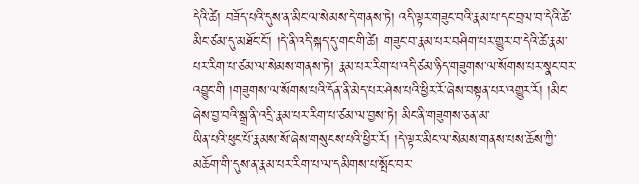དེའི་ཚེ། བཟོད་པའི་དུས་ན་མིང་ལ་སེམས་དེ་གནས་ཏེ། འདི་ལྟར་གཟུང་བའི་རྣམ་པ་དང་བྲལ་བ་དེའི་ཚེ་མིང་ཙམ་དུ་མཐོང་ངོ་། །དེ་ནི་འདི་སྐད་དུ་གང་གི་ཚེ། གཟུང་བ་རྣམ་པར་བཤིག་པར་གྱུར་བ་དེའི་ཚེ་རྣམ་པར་རིག་པ་ཙམ་ལ་སེམས་གནས་ཏེ། རྣམ་པར་རིག་པ་འདི་ཙམ་ཉིད་གཟུགས་ལ་སོགས་པར་སྣང་བར་འབྱུང་གི །གཟུགས་ལ་སོགས་པའི་དོན་ནི་མེད་པར་ཤེས་པའི་ཕྱིར་རོ་ཞེས་བསྟན་པར་འགྱུར་རོ། །མིང་ཞེས་བྱ་བའི་སྒྲ་ནི་འདྲི་རྣམ་པར་རིག་པ་ཙམ་ལ་བྱས་ཏེ། མིང་ནི་གཟུགས་ཅན་མ་
ཡིན་པའི་ཕུང་པོ་རྣམས་སོ་ཞེས་གསུངས་པའི་ཕྱིར་རོ། །དེ་ལྟར་མིང་ལ་སེམས་གནས་པས་ཆོས་ཀྱི་མཆོག་གི་དུས་ན་རྣམ་པར་རིག་པ་ལ་དམིགས་པ་སྤོང་བར་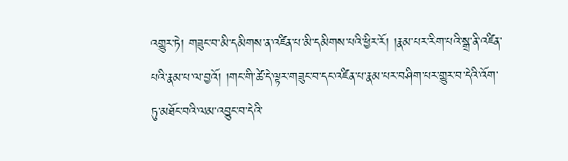འགྱུར་ཏེ། གཟུང་བ་མི་དམིགས་ན་འཛིན་པ་མི་དམིགས་པའི་ཕྱིར་རོ། །རྣམ་པར་རིག་པའི་སྒྲ་ནི་འཛིན་པའི་རྣམ་པ་ལ་བྱའོ། །གང་གི་ཚེ་དེ་ལྟར་གཟུང་བ་དང་འཛིན་པ་རྣམ་པར་བཤིག་པར་གྱུར་བ་དེའི་འོག་ཏུ་མཐོང་བའི་ལམ་འབྱུང་བ་དེའི་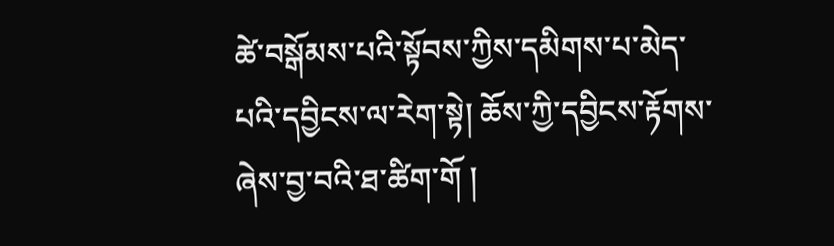ཚེ་བསྒོམས་པའི་སྟོབས་ཀྱིས་དམིགས་པ་མེད་པའི་དབྱིངས་ལ་རེག་སྟེ། ཆོས་ཀྱི་དབྱིངས་རྟོགས་ཞེས་བྱ་བའི་ཐ་ཚིག་གོ །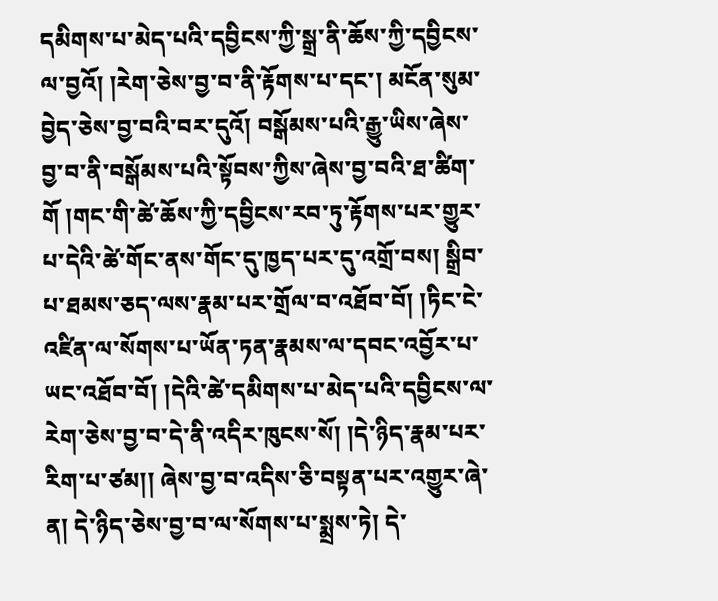དམིགས་པ་མེད་པའི་དབྱིངས་ཀྱི་སྒྲ་ནི་ཆོས་ཀྱི་དབྱིངས་ལ་བྱའོ། །རེག་ཅེས་བྱ་བ་ནི་རྟོགས་པ་དང་། མངོན་སུམ་བྱེད་ཅེས་བྱ་བའི་བར་དུའོ། བསྒོམས་པའི་རྒྱུ་ཡིས་ཞེས་བྱ་བ་ནི་བསྒོམས་པའི་སྟོབས་ཀྱིས་ཞེས་བྱ་བའི་ཐ་ཚིག་གོ །གང་གི་ཚེ་ཆོས་ཀྱི་དབྱིངས་རབ་ཏུ་རྟོགས་པར་གྱུར་པ་དེའི་ཚེ་གོང་ནས་གོང་དུ་ཁྱད་པར་དུ་འགྲོ་བས། སྒྲིབ་པ་ཐམས་ཅད་ལས་རྣམ་པར་གྲོལ་བ་འཐོབ་བོ། །ཏིང་ངེ་འཛིན་ལ་སོགས་པ་ཡོན་ཏན་རྣམས་ལ་དབང་འབྱོར་པ་ཡང་འཐོབ་བོ། །དེའི་ཚེ་དམིགས་པ་མེད་པའི་དབྱིངས་ལ་རེག་ཅེས་བྱ་བ་དེ་ནི་འདིར་ཁུངས་སོ། །དེ་ཉིད་རྣམ་པར་རིག་པ་ཙམ།། ཞེས་བྱ་བ་འདིས་ཅི་བསྟན་པར་འགྱུར་ཞེ་ན། དེ་ཉིད་ཅེས་བྱ་བ་ལ་སོགས་པ་སྨྲས་ཏེ། དེ་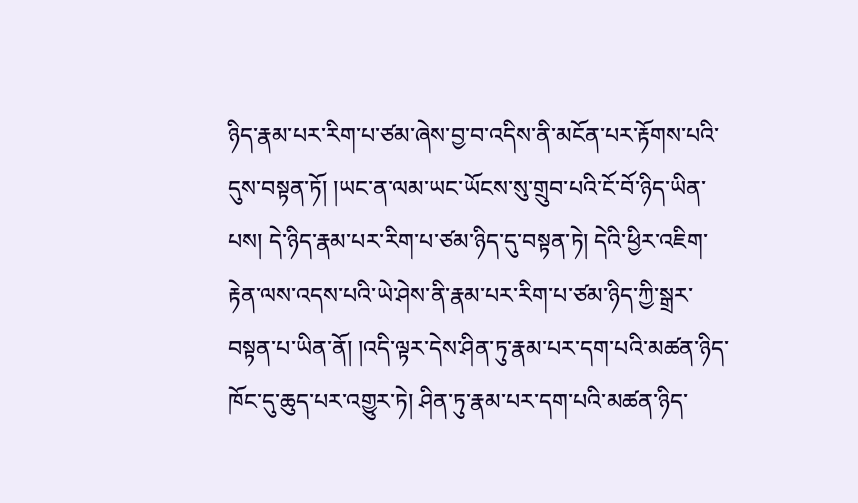ཉིད་རྣམ་པར་རིག་པ་ཙམ་ཞེས་བྱ་བ་འདིས་ནི་མངོན་པར་རྟོགས་པའི་དུས་བསྟན་ཏོ། །ཡང་ན་ལམ་ཡང་ཡོངས་སུ་གྲུབ་པའི་ངོ་བོ་ཉིད་ཡིན་པས། དེ་ཉིད་རྣམ་པར་རིག་པ་ཙམ་ཉིད་དུ་བསྟན་ཏེ། དེའི་ཕྱིར་འཇིག་རྟེན་ལས་འདས་པའི་ཡེ་ཤེས་ནི་རྣམ་པར་རིག་པ་ཙམ་ཉིད་ཀྱི་སྒྲར་བསྟན་པ་ཡིན་ནོ། །འདི་ལྟར་དེས་ཤིན་ཏུ་རྣམ་པར་དག་པའི་མཚན་ཉིད་ཁོང་དུ་ཆུད་པར་འགྱུར་ཏེ། ཤིན་ཏུ་རྣམ་པར་དག་པའི་མཚན་ཉིད་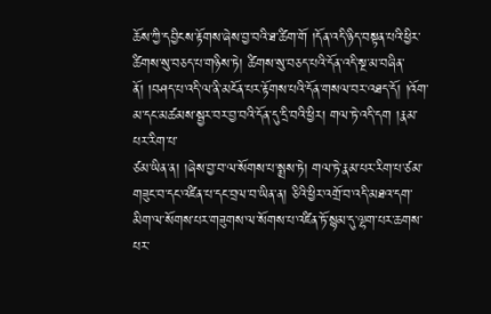ཆོས་ཀྱི་དབྱིངས་རྟོགས་ཞེས་བྱ་བའི་ཐ་ཚིག་གོ །དོན་འདི་ཉིད་བསྟན་པའི་ཕྱིར་ཚིགས་སུ་བཅད་པ་གཉིས་ཏེ། ཚིགས་སུ་བཅད་པའི་དོན་འདི་སྔ་མ་བཞིན་ནོ། །བཤད་པ་འདི་ལ་ནི་མངོན་པར་རྟོགས་པའི་དོན་གསལ་བར་འཐད་དོ། །འོག་མ་དང་མཚམས་སྦྱར་བར་བྱ་བའི་དོན་དུ་དྲི་བའི་ཕྱིར། གལ་ཏེ་འདི་དག །རྣམ་པར་རིག་པ་
ཙམ་ཡིན་ན། །ཞེས་བྱ་བ་ལ་སོགས་པ་སྨྲས་ཏེ། གལ་ཏེ་རྣམ་པར་རིག་པ་ཙམ་གཟུང་བ་དང་འཛིན་པ་དང་བྲལ་བ་ཡིན་ན། ཅིའི་ཕྱིར་འགྲོ་བ་འདི་མཐའ་དག་མིག་ལ་སོགས་པར་གཟུགས་ལ་སོགས་པ་འཛིན་ཏོ་སྙམ་དུ་ལྷག་པར་ཆགས་པར་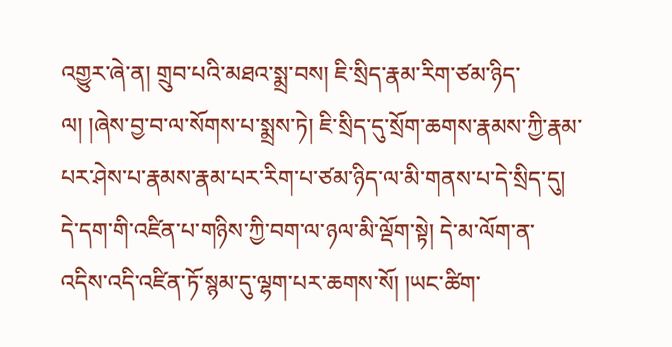འགྱུར་ཞེ་ན། གྲུབ་པའི་མཐའ་སྨྲ་བས། ཇི་སྲིད་རྣམ་རིག་ཙམ་ཉིད་ལ། །ཞེས་བྱ་བ་ལ་སོགས་པ་སྨྲས་ཏེ། ཇི་སྲིད་དུ་སྲོག་ཆགས་རྣམས་ཀྱི་རྣམ་པར་ཤེས་པ་རྣམས་རྣམ་པར་རིག་པ་ཙམ་ཉིད་ལ་མི་གནས་པ་དེ་སྲིད་དུ། དེ་དག་གི་འཛིན་པ་གཉིས་ཀྱི་བག་ལ་ཉལ་མི་ལྡོག་སྟེ། དེ་མ་ལོག་ན་འདིས་འདི་འཛིན་ཏོ་སྙམ་དུ་ལྷག་པར་ཆགས་སོ། །ཡང་ཚིག་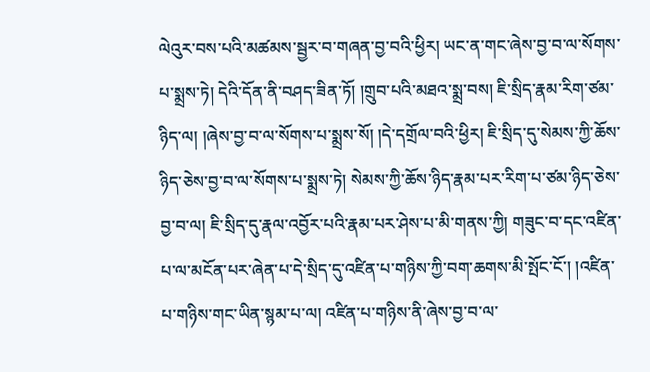ལེའུར་བས་པའི་མཚམས་སྦྱར་བ་གཞན་བྱ་བའི་ཕྱིར། ཡང་ན་གང་ཞེས་བྱ་བ་ལ་སོགས་པ་སྨྲས་ཏེ། དེའི་དོན་ནི་བཤད་ཟིན་ཏོ། །གྲུབ་པའི་མཐའ་སྨྲ་བས། ཇི་སྲིད་རྣམ་རིག་ཙམ་ཉིད་ལ། །ཞེས་བྱ་བ་ལ་སོགས་པ་སྨྲས་སོ། །དེ་དགྲོལ་བའི་ཕྱིར། ཇི་སྲིད་དུ་སེམས་ཀྱི་ཆོས་ཉིད་ཅེས་བྱ་བ་ལ་སོགས་པ་སྨྲས་ཏེ། སེམས་ཀྱི་ཆོས་ཉིད་རྣམ་པར་རིག་པ་ཙམ་ཉིད་ཅེས་བྱ་བ་ལ། ཇི་སྲིད་དུ་རྣལ་འབྱོར་པའི་རྣམ་པར་ཤེས་པ་མི་གནས་ཀྱི། གཟུང་བ་དང་འཛིན་པ་ལ་མངོན་པར་ཞེན་པ་དེ་སྲིད་དུ་འཛིན་པ་གཉིས་ཀྱི་བག་ཆགས་མི་སྤོང་ངོ་། །འཛིན་པ་གཉིས་གང་ཡིན་སྙམ་པ་ལ། འཛིན་པ་གཉིས་ནི་ཞེས་བྱ་བ་ལ་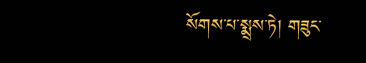སོགས་པ་སྨྲས་ཏེ། གཟུང་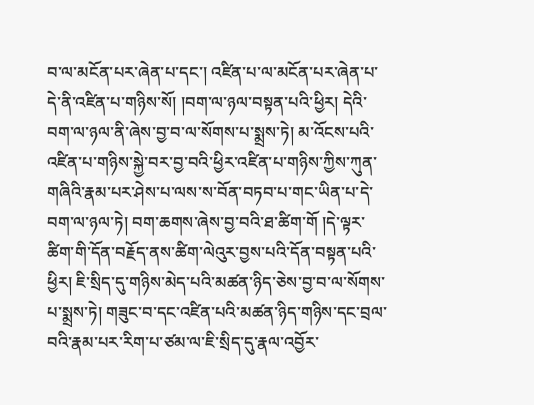བ་ལ་མངོན་པར་ཞེན་པ་དང་། འཛིན་པ་ལ་མངོན་པར་ཞེན་པ་དེ་ནི་འཛིན་པ་གཉིས་སོ། །བག་ལ་ཉལ་བསྟན་པའི་ཕྱིར། དེའི་བག་ལ་ཉལ་ནི་ཞེས་བྱ་བ་ལ་སོགས་པ་སྨྲས་ཏེ། མ་འོངས་པའི་འཛིན་པ་གཉིས་སྐྱེ་བར་བྱ་བའི་ཕྱིར་འཛིན་པ་གཉིས་ཀྱིས་ཀུན་གཞིའི་རྣམ་པར་ཤེས་པ་ལས་ས་བོན་བཏབ་པ་གང་ཡིན་པ་དེ་བག་ལ་ཉལ་ཏེ། བག་ཆགས་ཞེས་བྱ་བའི་ཐ་ཚིག་གོ །དེ་ལྟར་ཚིག་གི་དོན་བརྗོད་ནས་ཚིག་ལེའུར་བྱས་པའི་དོན་བསྟན་པའི་ཕྱིར། ཇི་སྲིད་དུ་གཉིས་མེད་པའི་མཚན་ཉིད་ཅེས་བྱ་བ་ལ་སོགས་པ་སྨྲས་ཏེ། གཟུང་བ་དང་འཛིན་པའི་མཚན་ཉིད་གཉིས་དང་བྲལ་བའི་རྣམ་པར་རིག་པ་ཙམ་ལ་ཇི་སྲིད་དུ་རྣལ་འབྱོར་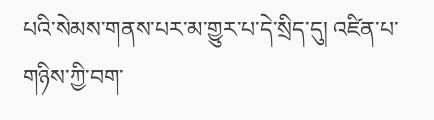པའི་སེམས་གནས་པར་མ་གྱུར་པ་དེ་སྲིད་དུ། འཛིན་པ་གཉིས་ཀྱི་བག་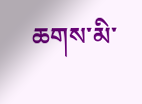ཆགས་མི་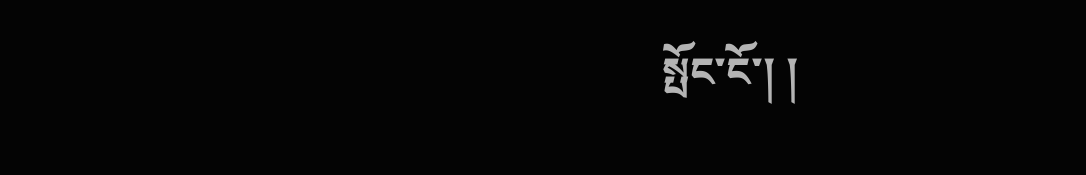སྤོང་ངོ་། །